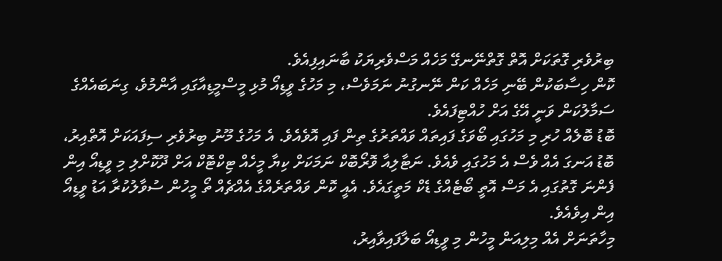ބިރުވެރި ގޮތަކަށް އޮތް ގޮތްނޭނގޭ މަހެއް މަސްވެރިޔަކު ބާނައިފިއެވެ.
ކޮން ހިސާބަކުން ބޭނި މަހެއް ކަން ނޭނގުނު ނަމަވެސް، މި މަހުގެ ވީޑިއޯ މުޅި މީސްމީޑިއާގައި އާންމުވެ، ގިނަބައެއްގެ ސަމާލުކަން ވަނީ އޭގެ އަށް ހުއްޓިފައެވެ.
ބޮޑު ބޮލެއް ހުރި މި މަހުގައި ބޯވަގެ ފައިތައް ވައްތަރުގެ ތިން ފައި އޮވެއެވެ. އެ މަހުގެ މޫނު ބިރުވެރި ސިފައަކަށް އޮތްއިރު، ބޮޑު އަނގަ އެއް ވެސް އެ މަހުގައި ވެއެވެ. ނަޓާލިއާ ވޮރޯބޮކް ނަމަކަށް ކިޔާ މީހެއް ޓިކްޓޮކް އަށް ދޫކޮށްލި މި ވީޑިއޯ އިން ފެންނަ ގޮތުގައި އެ މަސް އޮތީ ބޯޓެއްގެ ޑެކް މަތީގައެވެ. އެއީ ކޮން ވައްތަރެއްގެ އެއްޗެއް ތޯ މީހުން ސުވާލުކުރާ އަޑު ވީޑިއޯ އިން އިވެއެވެ.
މިހާތަނަށް އެއް މިލިއަން މީހުން މި ވީޑިއޯ ބަލާފައިވާއިރު،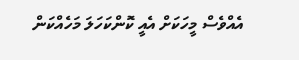އެއްވެސް މީހަކަށް އެއީ ކޮންކަހަލަ މަހެއްކަން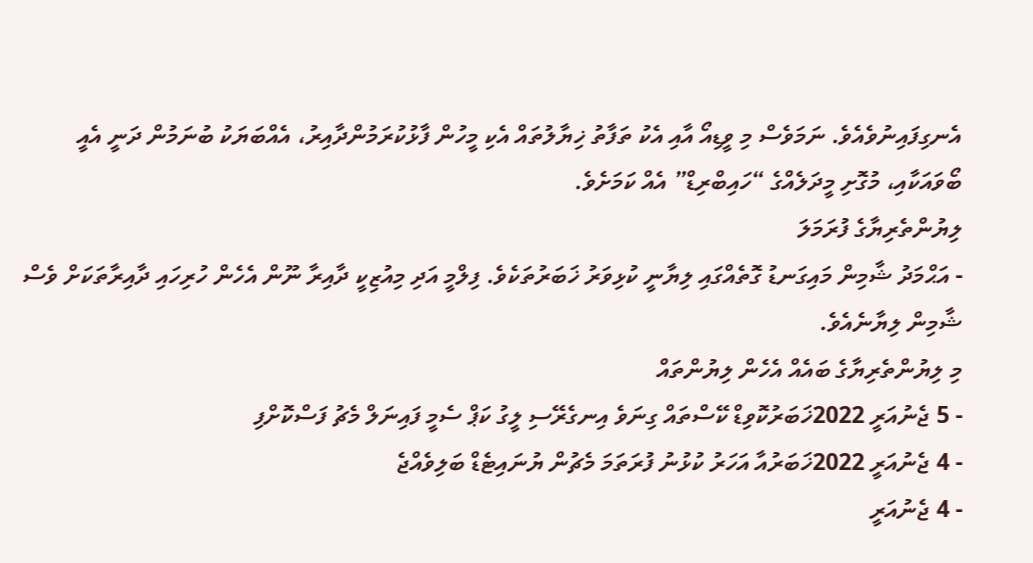އެނގިފައިނުވެއެވެ. ނަމަވެސް މި ވީޑިއޯ އާއި އެކު ތަފާތު ޚިޔާލުތައް އެކި މީހުން ފާޅުކުރަމުންދާއިރު، އެއްބަޔަކު ބުނަމުން ދަނީ އެއީ ބޯވައަކާއި، މުގޮށި މީދަލެއްގެ “ހައިބްރިޑް” އެއް ކަމަށެވެ.
ލިޔުންތެރިޔާގެ ފުރަމަލަ
- އަޙްމަދު ޝާމިން މައިގަނޑު ގޮތެއްގައި ލިޔާނީ ކުޅިވަރު ޚަބަރުތަކެވެ. ފިލްމީ އަދި މިއުޒިކީ ދާއިރާ ނޫން އެހެން ހުރިހައި ދާއިރާތަކަށް ވެސް ޝާމިން ލިޔާނެއެވެ.
މި ލިޔުންތެރިޔާގެ ބައެއް އެހެން ލިޔުންތައް
- 5 ޖެނުއަރީ 2022ޚަބަރުކޮވިޑް ކޭސްތައް ގިނަވެ އިނގެރޭސި ލީގު ކަޕް ސެމީ ފައިނަލް މެޗު ފަސްކޮށްފި
- 4 ޖެނުއަރީ 2022ޚަބަރުއާ އަހަރު ކުޅުނު ފުރަތަމަ މެޗުން ޔުނައިޓެޑް ބަލިވެއްޖެ
- 4 ޖެނުއަރީ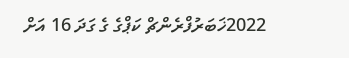2022ޚަބަރުފްރެންޗް ކަޕްގެ ގެ ގަދަ 16 އަށް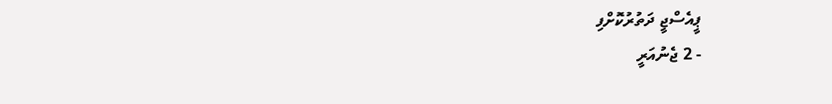ޕީއެސްޖީ ދަތުރުކޮށްފި
- 2 ޖެނުއަރީ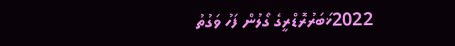2022ޚަބަރުރޮޑްރީގެ ގޯލުން ފަހު ވަގުތު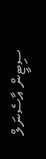ސިޓީން އާސެނަލް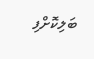ބަލިކޮށްފި